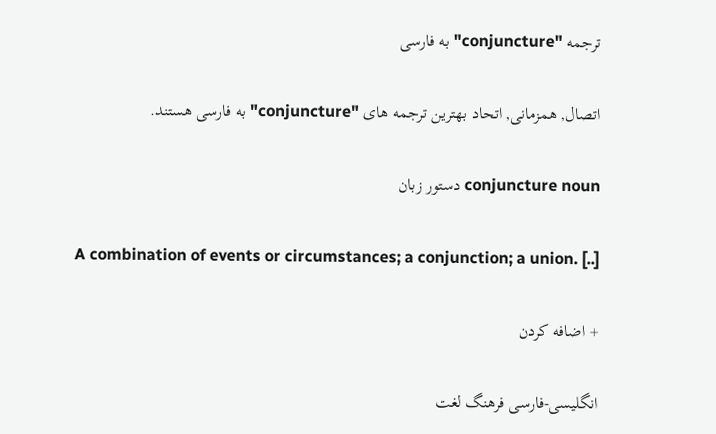ترجمه "conjuncture" به فارسی

اتصال, همزمانی, اتحاد بهترین ترجمه های "conjuncture" به فارسی هستند.

conjuncture noun دستور زبان

A combination of events or circumstances; a conjunction; a union. [..]

+ اضافه کردن

انگلیسی-فارسی فرهنگ لغت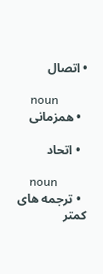• اتصال

    noun
  • همزمانی

  • اتحاد

    noun
  • ترجمه های کمتر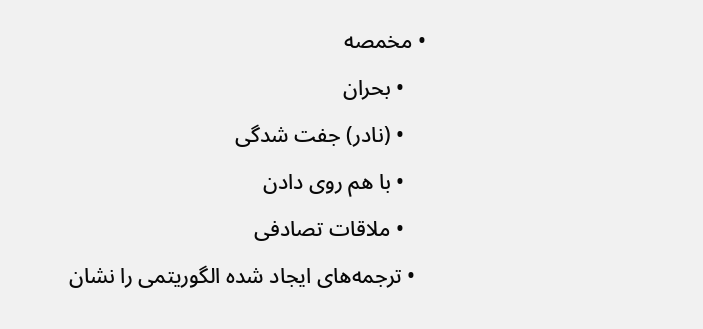• مخمصه
    • بحران
    • (نادر) جفت شدگی
    • با هم روی دادن
    • ملاقات تصادفی
  • ترجمه‌های ایجاد شده الگوریتمی را نشان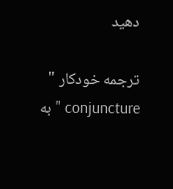دهید

ترجمه خودکار " conjuncture " به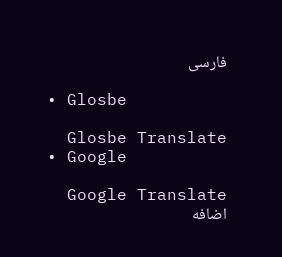فارسی

  • Glosbe

    Glosbe Translate
  • Google

    Google Translate
اضافه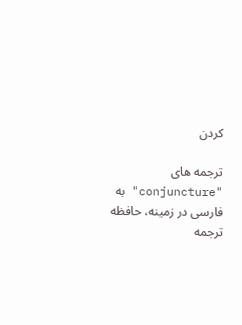کردن

ترجمه های "conjuncture" به فارسی در زمینه، حافظه ترجمه